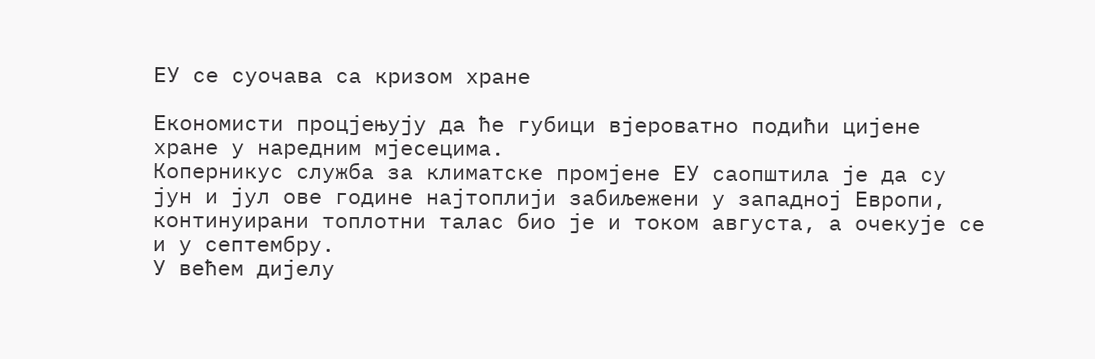ЕУ се суочава са кризом хране

Економисти процјењују да ће губици вјероватно подићи цијене хране у наредним мјесецима.
Коперникус служба за климатске промјене ЕУ саопштила је да су јун и јул ове године најтоплији забиљежени у западној Европи, континуирани топлотни талас био је и током августа, а очекује се и у септембру.
У већем дијелу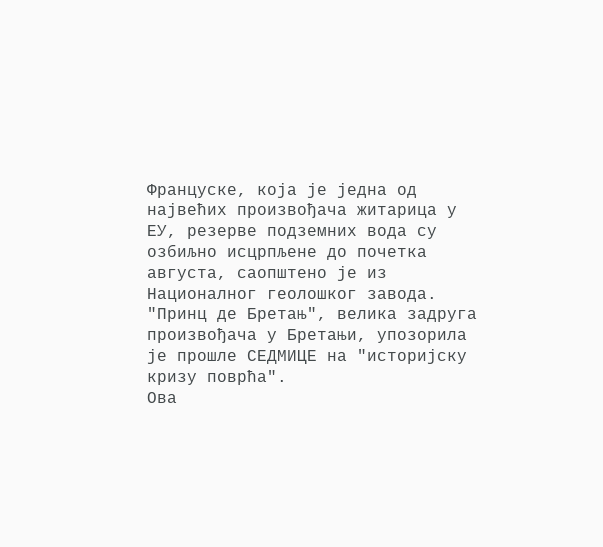Француске, која је једна од највећих произвођача житарица у ЕУ, резерве подземних вода су озбиљно исцрпљене до почетка августа, саопштено је из Националног геолошког завода.
"Принц де Бретањ", велика задруга произвођача у Бретањи, упозорила је прошле СЕДМИЦЕ на "историјску кризу поврћа".
Ова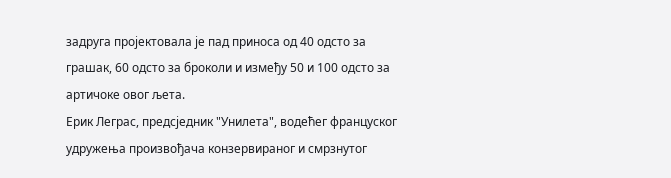задруга пројектовала је пад приноса од 40 одсто за грашак, 60 одсто за броколи и између 50 и 100 одсто за артичоке овог љета.
Ерик Леграс, предсједник "Унилета", водећег француског удружења произвођача конзервираног и смрзнутог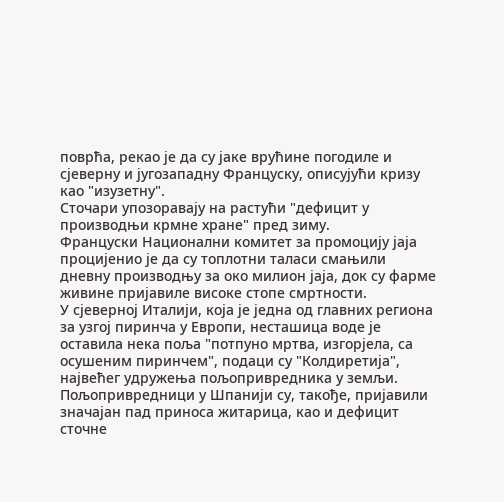поврћа, рекао је да су јаке врућине погодиле и сјеверну и југозападну Француску, описујући кризу као "изузетну".
Сточари упозоравају на растући "дефицит у производњи крмне хране" пред зиму.
Француски Национални комитет за промоцију јаја процијенио је да су топлотни таласи смањили дневну производњу за око милион јаја, док су фарме живине пријавиле високе стопе смртности.
У сјеверној Италији, која је једна од главних региона за узгој пиринча у Европи, несташица воде је оставила нека поља "потпуно мртва, изгорјела, са осушеним пиринчем", подаци су "Колдиретија", највећег удружења пољопривредника у земљи.
Пољопривредници у Шпанији су, такође, пријавили значајан пад приноса житарица, као и дефицит сточне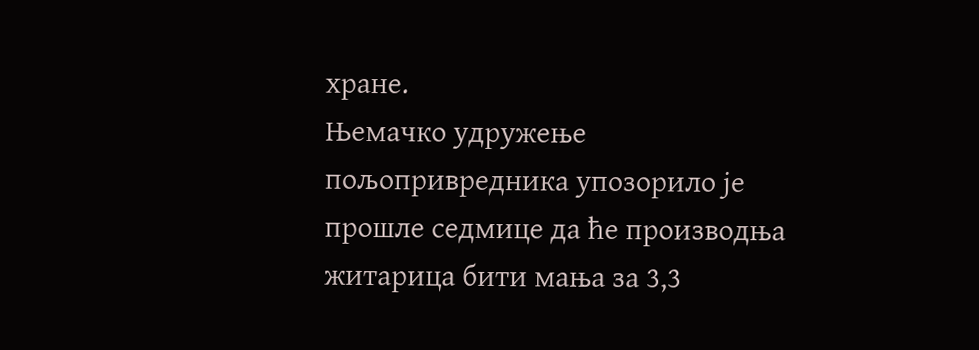хране.
Њемачко удружење пољопривредника упозорило је прошле седмице да ће производња житарица бити мања за 3,3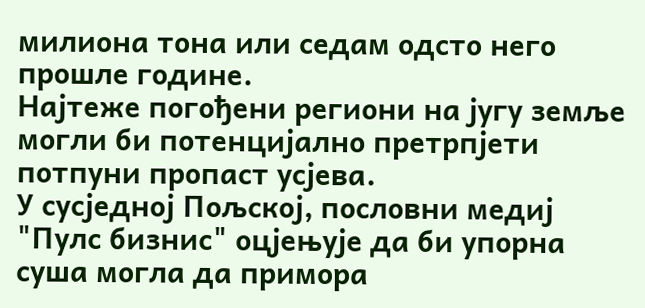милиона тона или седам одсто него прошле године.
Најтеже погођени региони на југу земље могли би потенцијално претрпјети потпуни пропаст усјева.
У сусједној Пољској, пословни медиј "Пулс бизнис" оцјењује да би упорна суша могла да примора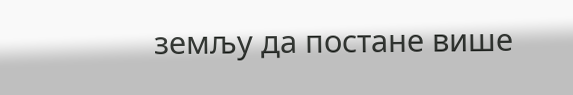земљу да постане више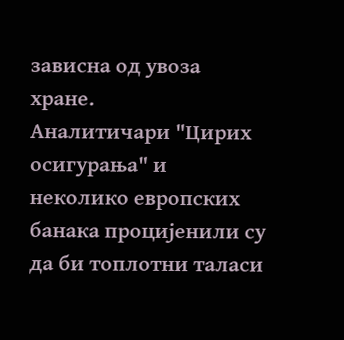зависна од увоза хране.
Аналитичари "Цирих осигурања" и неколико европских банака процијенили су да би топлотни таласи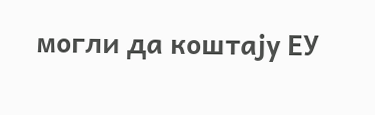могли да коштају ЕУ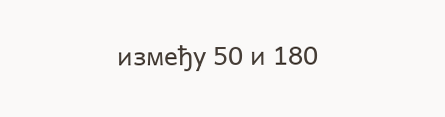између 50 и 180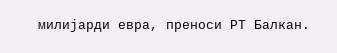милијарди евра, преноси РТ Балкан.